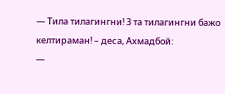— Тила тилагингни! 3 та тилагингни бажо келтираман! – деса, Ахмадбой:
—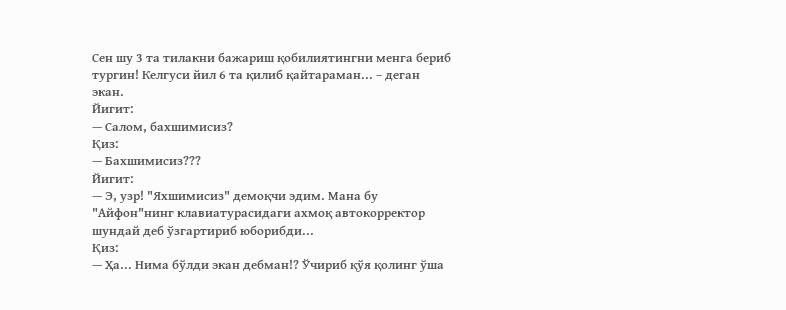Сен шу 3 та тилакни бажариш қобилиятингни менга бериб тургин! Келгуси йил 6 та қилиб қайтараман... – деган экан.
Йигит:
— Салом, бахшимисиз?
Қиз:
— Бахшимисиз???
Йигит:
— Э, узр! "Яхшимисиз" демоқчи эдим. Мана бу "Айфон"нинг клавиатурасидаги ахмоқ автокорректор шундай деб ўзгартириб юборибди...
Қиз:
— Ҳа... Нима бўлди экан дебман!? Ўчириб қўя қолинг ўша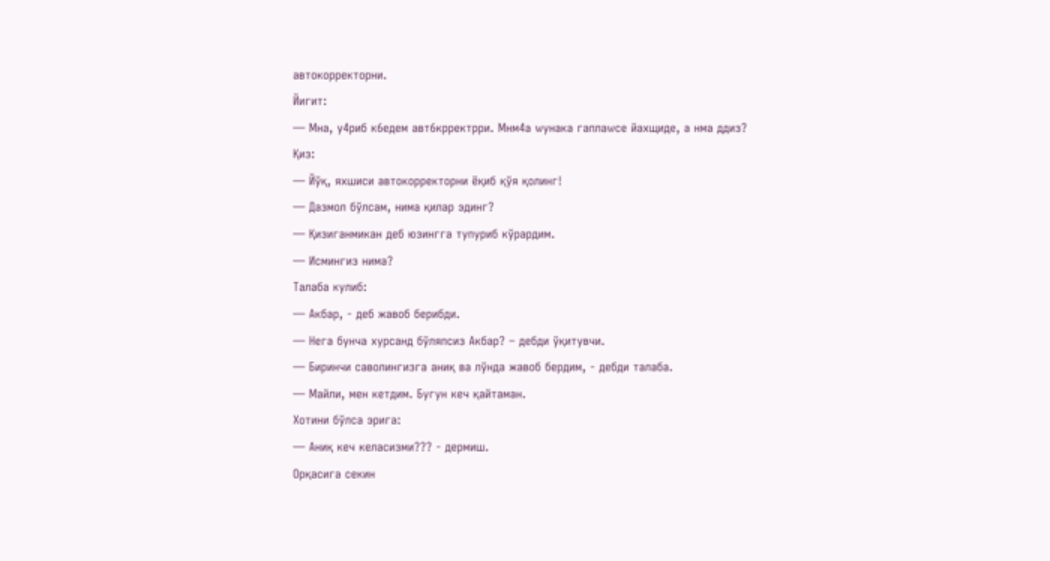автокорректорни.
Йигит:
— Мна, у4риб к6едем авт6крректрри. Мнм4а wунака гаплаwсе йахщиде, а нма ддиз?
Қиз:
— Йўқ, яхшиси автокорректорни ёқиб қўя қолинг!
— Дазмол бўлсам, нима қилар эдинг?
— Қизиганмикан деб юзингга тупуриб кўрардим.
— Исмингиз нима?
Талаба кулиб:
— Акбар, - деб жавоб берибди.
— Нега бунча хурсанд бўляпсиз Акбар? – дебди ўқитувчи.
— Биринчи саволингизга аниқ ва лўнда жавоб бердим, - дебди талаба.
— Майли, мен кетдим. Бугун кеч қайтаман.
Хотини бўлса эрига:
— Аниқ кеч келасизми??? - дермиш.
Орқасига секин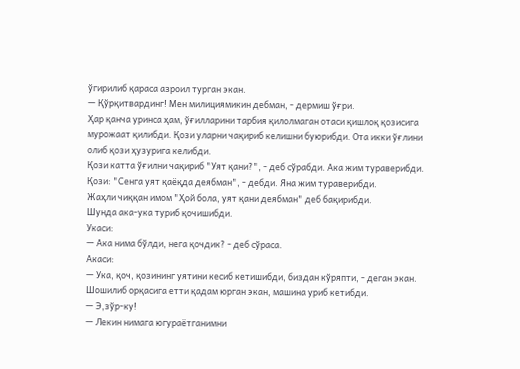ўгирилиб қараса азроил турган экан.
— Қўрқитвардинг! Мен милициямикин дебман, - дермиш ўғри.
Ҳар қанча уринса ҳам, ўғилларини тарбия қилолмаган отаси қишлоқ қозисига мурожаат қилибди. Қози уларни чақириб келишни буюрибди. Ота икки ўғлини олиб қози ҳузурига келибди.
Қози катта ўғилни чақириб "Уят қани?", - деб сўрабди. Ака жим тураверибди. Қози: "Сенга уят қаёқда деябман", - дебди. Яна жим тураверибди.
Жаҳли чиққан имом "Ҳой бола, уят қани деябман" деб бақирибди.
Шунда ака-ука туриб қочишибди.
Укаси:
— Ака нима бўлди, нега қочдик? - деб сўраса.
Акаси:
— Ука, қоч, қозининг уятини кесиб кетишибди, биздан кўряпти, - деган экан.
Шошилиб орқасига етти қадам юрган экан, машина уриб кетибди.
— Э,зўр-ку!
— Лекин нимага югураётганимни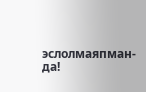эслолмаяпман-да!